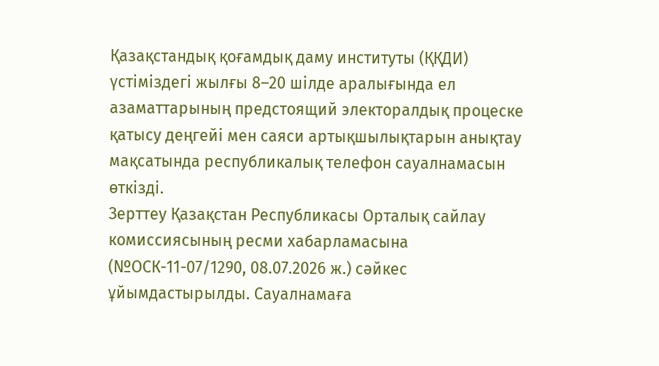Қазақстандық қоғамдық даму институты (ҚҚДИ) үстіміздегі жылғы 8–20 шілде аралығында ел азаматтарының предстоящий электоралдық процеске қатысу деңгейі мен саяси артықшылықтарын анықтау мақсатында республикалық телефон сауалнамасын өткізді.
Зерттеу Қазақстан Республикасы Орталық сайлау комиссиясының ресми хабарламасына (№ОСК-11-07/1290, 08.07.2026 ж.) сәйкес ұйымдастырылды. Сауалнамаға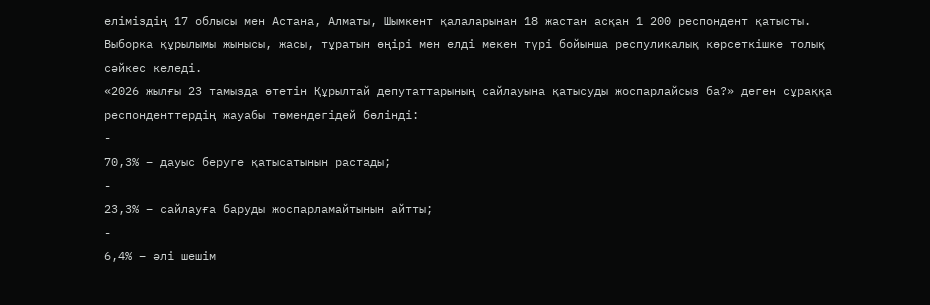еліміздің 17 облысы мен Астана, Алматы, Шымкент қалаларынан 18 жастан асқан 1 200 респондент қатысты. Выборка құрылымы жынысы, жасы, тұратын өңірі мен елді мекен түрі бойынша респуликалық көрсеткішке толық сәйкес келеді.
«2026 жылғы 23 тамызда өтетін Құрылтай депутаттарының сайлауына қатысуды жоспарлайсыз ба?» деген сұраққа респонденттердің жауабы төмендегідей бөлінді:
-
70,3% – дауыс беруге қатысатынын растады;
-
23,3% – сайлауға баруды жоспарламайтынын айтты;
-
6,4% – әлі шешім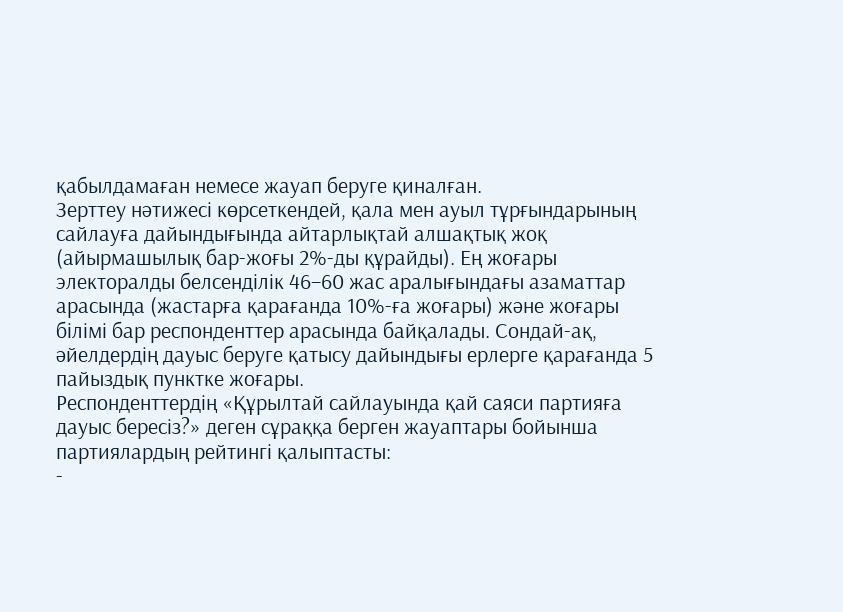қабылдамаған немесе жауап беруге қиналған.
Зерттеу нәтижесі көрсеткендей, қала мен ауыл тұрғындарының сайлауға дайындығында айтарлықтай алшақтық жоқ (айырмашылық бар-жоғы 2%-ды құрайды). Ең жоғары электоралды белсенділік 46–60 жас аралығындағы азаматтар арасында (жастарға қарағанда 10%-ға жоғары) және жоғары білімі бар респонденттер арасында байқалады. Сондай-ақ, әйелдердің дауыс беруге қатысу дайындығы ерлерге қарағанда 5 пайыздық пунктке жоғары.
Респонденттердің «Құрылтай сайлауында қай саяси партияға дауыс бересіз?» деген сұраққа берген жауаптары бойынша партиялардың рейтингі қалыптасты:
-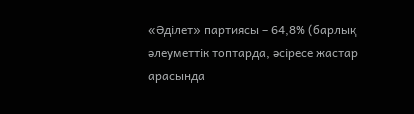«Әділет» партиясы – 64,8% (барлық әлеуметтік топтарда, әсіресе жастар арасында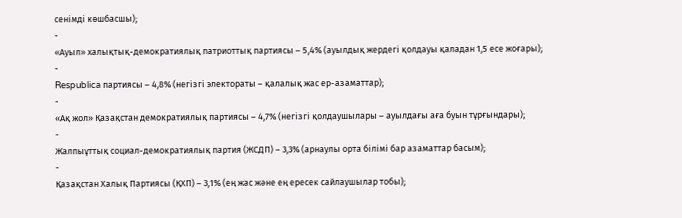сенімді көшбасшы);
-
«Ауыл» халықтық-демократиялық патриоттық партиясы – 5,4% (ауылдық жердегі қолдауы қаладан 1,5 есе жоғары);
-
Respublica партиясы – 4,8% (негізгі электораты – қалалық жас ер-азаматтар);
-
«Ақ жол» Қазақстан демократиялық партиясы – 4,7% (негізгі қолдаушылары – ауылдағы аға буын тұрғындары);
-
Жалпыұттық социал-демократиялық партия (ЖСДП) – 3,3% (арнаулы орта білімі бар азаматтар басым);
-
Қазақстан Халық Партиясы (ҚХП) – 3,1% (ең жас және ең ересек сайлаушылар тобы);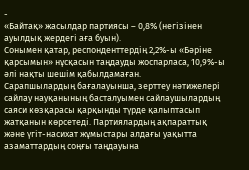-
«Байтақ» жасылдар партиясы – 0,8% (негізінен ауылдық жердегі аға буын).
Сонымен қатар, респонденттердің 2,2%-ы «Бәріне қарсымын» нұсқасын таңдауды жоспарласа, 10,9%-ы әлі нақты шешім қабылдамаған.
Сарапшылардың бағалауынша, зерттеу нәтижелері сайлау науқанының басталуымен сайлаушылардың саяси көзқарасы қарқынды түрде қалыптасып жатқанын көрсетеді. Партиялардың ақпараттық және үгіт-насихат жұмыстары алдағы уақытта азаматтардың соңғы таңдауына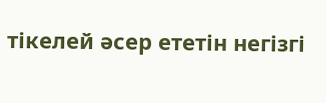тікелей әсер ететін негізгі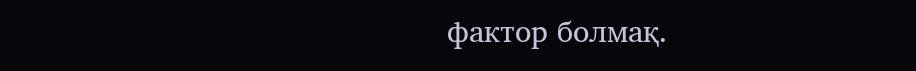фактор болмақ.